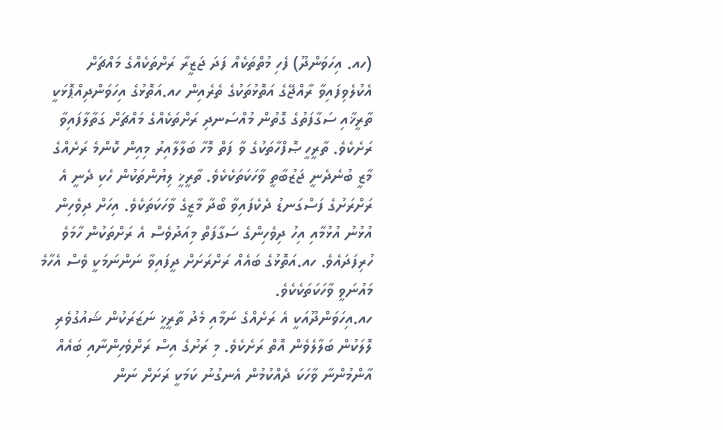(ހއ. އިހަވަންދޫ) ފެހި މުތްތަކެއް ފަދަ ޖަޒީރާ ރަށްތަކެއްގެ މައްޗަށް އެކުލެވިފައިވާ ރާއްޖޭގެ އަތޮޅުތަކުގެ ތެރެއިން ހއ.އަތޮޅުގެ އިހަވަންދިއްޕޮޅަކީ ތާރީޚާއި ސަގާފަތުގެ ގޮތުން މުއްސަނދި ރަށްތަކެއްގެ މައްޗަށް ގަތާލާފައިވާ ރަށެކެވެ. ތާރީހީ ޞޮފްހާތަކުގެ ވާ ފަތް މޮހާ ބަލާލާއިރު މިއިން ކޮންމެ ރަށެއްގެ މާޒީ ބުނެދެނީ ޖަޒުބާތީ ވާހަކަތަކެކެވެ. ތާރީޚީ ލިޔުންތަކުން ހެކި ދެނީ އެ ރަށްރަށުގެ ފަސްގަނޑު ދެކެފައިވާ ބޯދާ މާޒީގެ ވާހަކަތަކެވެ. އިހަށް ދިވެހިން އުޅުނު އުޅުމާއި އިހު ދިވެހިންގެ ސަގާފަތް މިއަދުވެސް އެ ރަށްތަކުން ހާމަވެ ހުރިފަދައެވެ. ހއ.އަތޮޅުގެ ބައެއް ރަށްރަށަށް ދީފައިވާ ނަންނަމަކީ ވެސް އެހާމެ މައުނަވީ ވާހަކަތަކެކެވެ.
ހއ.އިހަވަންދޫއަކީ އެ ރަށެއްގެ ނަމާއި މެދު ތާރީޚީ ނަޒަރަކުން ޝައުގުވެރި ލޮލަކުން ބަލާލެވެން އޮތް ރަށެކެވެ. މި ރަށުގެ އިސް ރަށްވެހިންނާއި ބައެއް އާންމުންނާ ވާހަކަ ދެއްކުމުން އެނގުނު ކަމަކީ ރަށަށް ނަން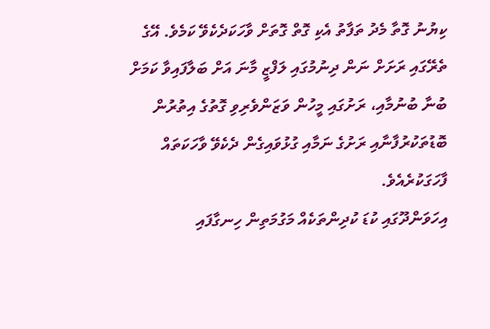ކިޔުނު ގޮތާ މެދު ތަފާތު އެކި ގޮތް ގޮތަށް ވާހަކަދެކެވޭ ކަމެވެ. އޭގެ ތެރޭގައި ރަށަށް ނަން ދިނުމުގައި ލަފްޒީ މާނަ އަށް ބަލާފައިވާ ކަމަށް ބުނާ ބުނުމާއި، ރަށުގައި މީހުން ވަޒަންވެރިވި ގޮތުގެ އިތުރުން ބޮޑުތަކުރުފާނާއި ރަށުގެ ނަމާއި ގުޅުވައިގެން ދެކެވޭ ވާހަކަތައް ފާހަގަކުރެއެވެ.
އިހަވަންދޫގައި ކުޑަ ކުދިންތަކެއް މަގުމަތިން ހިނގާފައި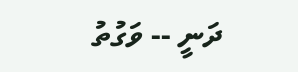ދަނީ -- ވަގުތު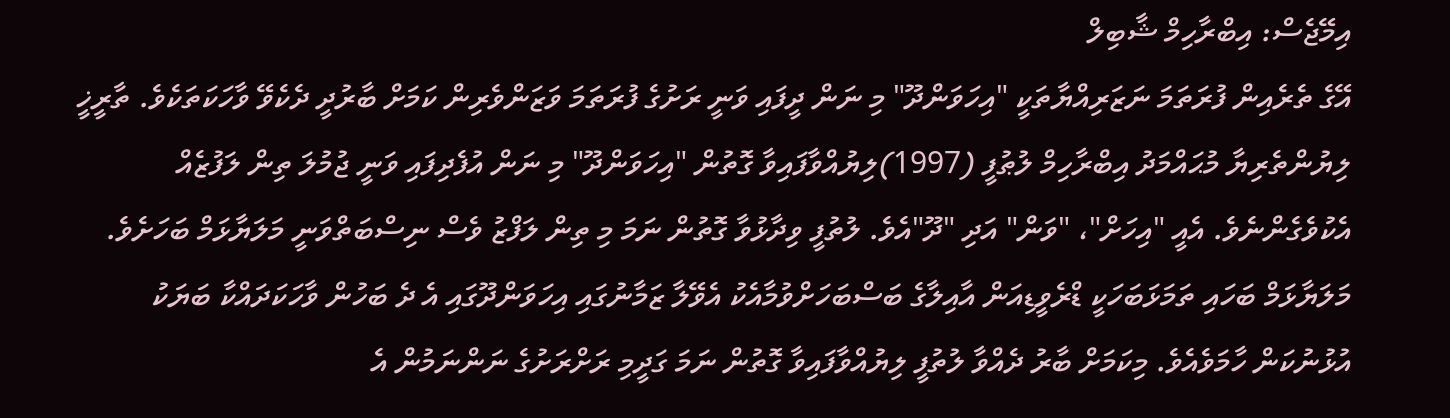އިމޭޖެސް: އިބްރާހިމް ޝާބިލް
އޭގެ ތެރެއިން ފުރަތަމަ ނަޒަރިއްޔާތަކީ "އިހަވަންދޫ" މި ނަން ދީފައި ވަނީ ރަށުގެ ފުރަތަމަ ވަޒަންވެރިން ކަމަށް ބާރުދީ ދެކެވޭ ވާހަކަތަކެވެ. ތާރީޚީ ލިޔުންތެރިޔާ މުޙައްމަދު އިބްރާހިމް ލުޠުފީ (1997)ލިޔުއްވާފައިވާ ގޮތުން "އިހަވަންދޫ" މި ނަން އުފެދިފައި ވަނީ ޖުމުލަ ތިން ލަފުޒެއް އެކުވެގެންނެވެ. އެއީ "އިހަށް"، "ވަން" އަދި "ދޫ"އެވެ. ލުތުފީ ވިދާޅުވާ ގޮތުން ނަމަ މި ތިން ލަފްޒު ވެސް ނިސްބަތްވަނީ މަލަޔާޅަމް ބަހަށެވެ. މަލަޔާޅަމް ބަހައި ތަމަޅަބަހަކީ ޑްރެވީޑިއަން އާއިލާގެ ބަސްބަހަށްވުމާއެކު އެވޭލާ ޒަމާނުގައި އިހަވަންދޫގައި އެ ދެ ބަހުން ވާހަކަދައްކާ ބަޔަކު އުޅުނުކަން ހާމަވެއެވެ. މިކަމަށް ބާރު ދެއްވާ ލުތުފީ ލިޔުއްވާފައިވާ ގޮތުން ނަމަ ގަދީމި ރަށްރަށުގެ ނަންނަމުން އެ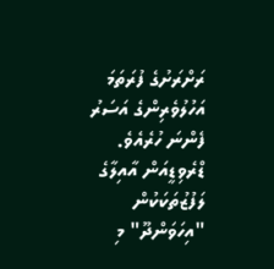ރަށްރަށުގެ ފުރަތަމަ އަހުލުވެރިންގެ އަސަރު ފެންނަ ހުރެއެވެ. ޑްރެވިޑީއަން އާއިލާގެ ލަފުޒުތަކަކުން "އިހަވަންދޫ" މި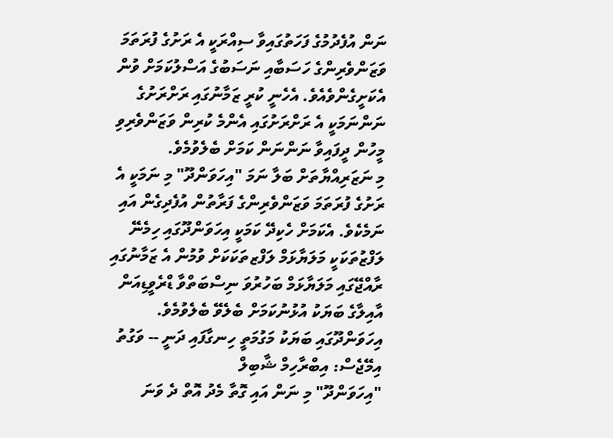ނަން އުފެދުމުގެ ފަހަތުގައިވާ ސިއްރަކީ އެ ރަށުގެ ފުރަތަމަ ވަޒަންވެރިންގެ ހަސަބާއި ނަސަބުގެ އަސްލުކަމަށް ވުން އެކަށީގެންވެއެވެ. އެހެނީ ކުރީ ޒަމާނުގައި ރަށްރަށުގެ ނަންނަމަކީ އެ ރަށްރަށުގައި އެންމެ ކުރިން ވަޒަންވެރިވި މީހުން ދީފައިވާ ނަންނަން ކަމަށް ބެލެވުމެވެ.
މި ނަޒަރިއްޔާތަށް ބަލާ ނަމަ "އިހަވަންދޫ" މި ނަމަކީ އެ ރަށުގެ ފުރަތަމަ ވަޒަންވެރިންގެ ފަރާތުން އުފެދިގެން އައި ނަމެކެވެ. އެކަމަށް ހެކިދޭ ކަމަކީ އިހަވަންދޫގައި ހިމެނޭ ލަފްޒުތަކަކީ މަލަޔާޅަމް ލަފްޒތަކަކަށް ވުމުން އެ ޒަމާނުގައި ރާއްޖޭގައި މަލަޔާޅަމް ބަހުރުވަ ނިސްބަތްވާ ޑްރެވީޑިއަން އާއިލާގެ ބަޔަކު އުޅުނުކަމަށް ބެލެވޭ ބެލެވުމެވެ.
އިހަވަންދޫގައި ބަޔަކު މަގުމަތީ ހިނގާފައި ދަނީ -- ވަގުތު އިމޭޖެސް: އިބްރާހިމް ޝާބިލް
"އިހަވަންދޫ" މި ނަން އައި ގޮތާ މެދު އޮތް ދެ ވަނަ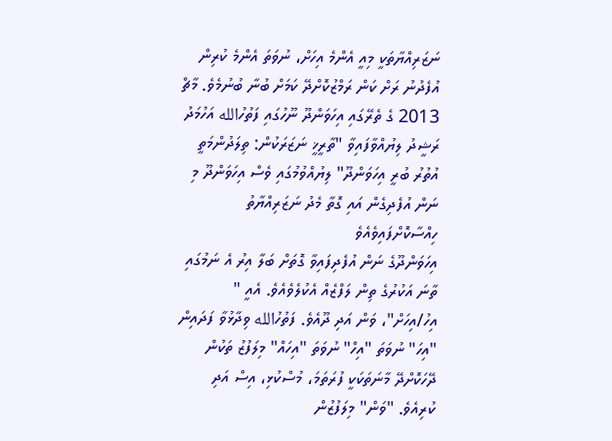ނަޒަރިއްޔާތަކީ މިއީ އެންމެ އިހަށް، ނުވަތަ އެންމެ ކުރިން އުފެދުނު ރަށް ކަން ރަމްޒުކޮށްދޭ ކަމަށް ބުނާ ބުނުމެވެ. މާޗް 2013 ގެ ތެރޭގައި އިހަވަންދޫ ނޫހުގައި ފަތުހުالله އަހުމަދު ރަޝީދު ލިޔުއްވާފައިވާ "ތާރީޚީ ނަޒަރަކުން: ތިލަދުންމަތީ އުތުރު ބުރީ އިހަވަންދޫ" ލިޔުއްވުމުގައި ވެސް އިހަވަންދޫ މި ނަން އުފެދިގެން އައި ގޮތާ މެދު ނަޒަރިއްޔާތު ހިއްސާކޮށްފައިވެއެވެ
އިހަވަންދޫގެ ނަން އުފެދިފައިވާ ގޮތަށް ބަލާ އިރު އެ ނަމުގައި ތާނަ އަކުރުގެ ތިން ލަފްޒެއް އެކުލެވެއެވެ. އެއީ " އިހު/އިހަށް"، ވަން އަދި ދޫއެވެ. ފަތުހުالله ވިދާޅުވާ ފަދައިން "އިހަ" ނުވަތަ "އިހް" ނުވަތަ "އިހައް" މިލަފުޒު ތަކުން ދޭހަކޮށްދޭ މާނަތަކަކީ ފުރަތަމަ، މުސްކުޅި، އިސް އަދި ކުރިއެވެ. "ވަން" މިލަފުޒުން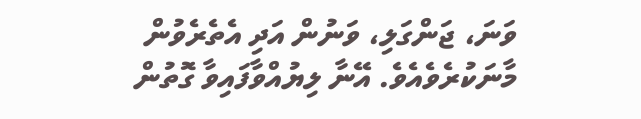ވަނަ، ޖަންގަލި، ވަނުން އަދި އެތެރެވުން މާނަކުރެވެއެވެ. އޭނާ ލިޔުއްވާފައިވާ ގޮތުން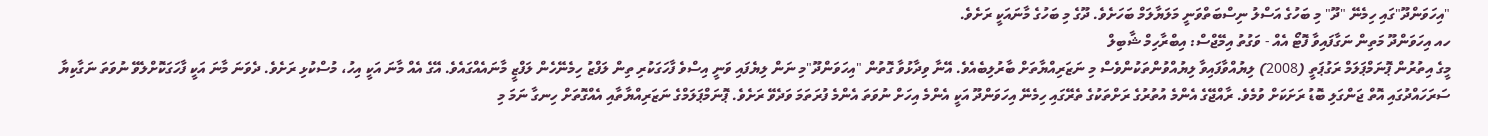"އިހަވަންދޫ"ގައި ހިމެނޭ "ދޫ" މި ބަހުގެ އަސްލު ނިސްބަތްވަނީ މަލަޔާލަމް ބަހަށެވެ. ދޫގެ މި ބަހުގެ މާނައަކީ ރަށެވެ.
ހއ އިހަވަންދޫ މަތިން ނަގާފައިވާ ފޮޓޯ އެއް - ވަގުތު އިމޭޖްސް: އިބްރާހިމް ޝާބިލް
މީގެ އިތުރުން ޕޮނަމްޕަލަމް ރަގުޕަތީ (2008) ލިޔުއްވާފައިވާ ލިޔުއްވުންތަކުންވެސް މި ނަޒަރިއްޔާތަށް ބާރުލިބެއެވެ. އޭނާ ވިދާޅުވާ ގޮތުން "އިހަވަންދޫ"މި ނަން ލިޔެފައި ވަނީ އިސްވެ ފާހަގަކުރި ތިން ލަފްޒު ހިމެނޭހެން ލަފްޒީ މާނައެއްގައެވެ. އޭގެ އެއް މާނަ އަކީ އިހު، މުސްކުޅި ރަށެވެ. ދެވަނަ މާނަ އަކީ ފާހަގަކޮށްލެވޭ ނުވަތަ ނަގާކިޔާ ސަރަހައްދުގައި އޮތް ޖަންގަލި ބޮޑު ރަށަކަށް ވުމެވެ. ރާއްޖޭގެ އެންމެ އުތުރުގެ ރަށްތަކުގެ ތެރޭގައި ހިމެނޭ އިހަވަންދޫ އަކީ އެންމެ އިހަށް ނުވަތަ އެންމެ ފުރަތަމަ ވަދެވޭ ރަށެވެ. ޕޮނަމްޕަލަމްގެ ނަޒަރިއްޔާތާއި އެއްގޮތަށް ހިނގާ ނަމަ މި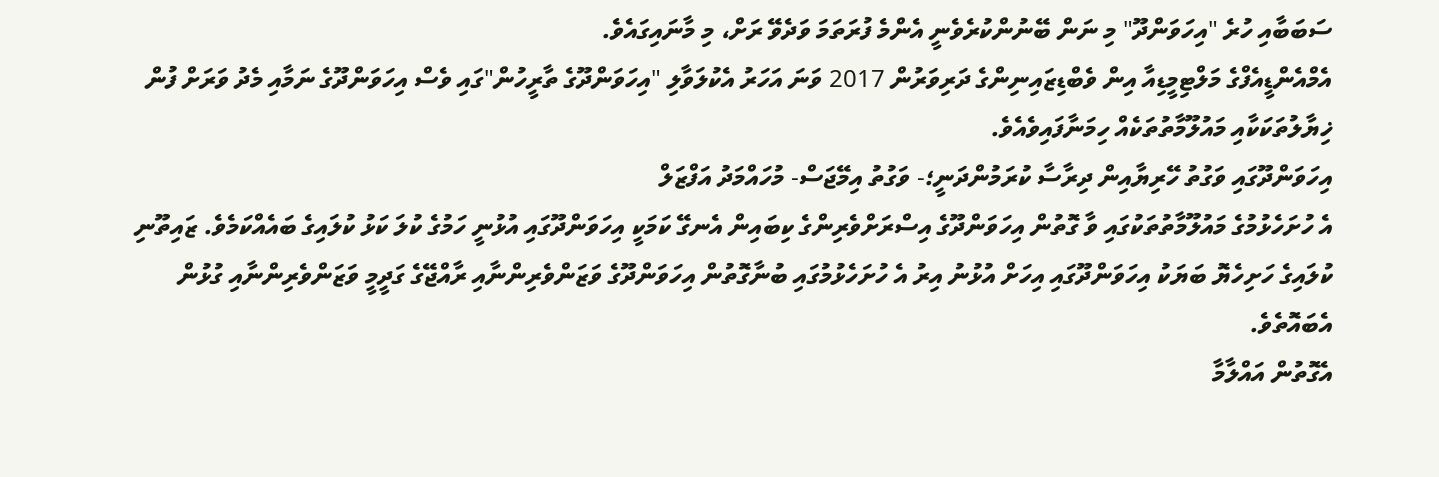ސަބަބާއި ހުރެ "އިހަވަންދޫ" މި ނަން ބޭނުންކުރެވެނީ އެންމެ ފުރަތަމަ ވަދެވޭ ރަށް، މި މާނައިގައެވެ.
އެމްއެންޑީއެފްގެ މަލްޓިމީޑިއާ އިން ވެބްޑިޒައިނިންގެ ދަރިވަރުން 2017 ވަނަ އަހަރު އެކުލަވާލި "އިހަވަންދޫގެ ތާރީހުން"ގައި ވެސް އިހަވަންދޫގެ ނަމާއި މެދު ވަރަށް ފުން ޚިޔާލުތަކަކާއި މައުލޫމާތުތަކެއް ހިމަނާފައިވެއެވެ.
އިހަވަންދޫގައި ވަގުތު ހޭރިޔާއިން ދިރާސާ ކުރަމުންދަނީ؛- ވަގުތު އިމޭޖަސް- މުހައްމަދު އަފްޒަލް
އެ ހުށަހެޅުމުގެ މައުލޫމާތުތަކުގައި ވާ ގޮތުން އިހަވަންދޫގެ އިސްރަށްވެރިންގެ ކިބައިން އެނގޭ ކަމަކީ އިހަވަންދޫގައި އުޅުނީ ހަމުގެ ކުލަ ކަޅު ކުލައިގެ ބައެއްކަމެވެ. ޒައިތޫނި ކުލައިގެ ހަށިހެޔޮ ބަޔަކު އިހަވަންދޫގައި އިހަށް އުޅުނު އިރު އެ ހުށަހެޅުމުގައި ބުނާގޮތުން އިހަވަންދޫގެ ވަޒަންވެރިންނާއި ރާއްޖޭގެ ގަދީމީ ވަޒަންވެރިންނާއި ގުޅުން އެބައޮތެވެ.
އެގޮތުން އައްލާމާ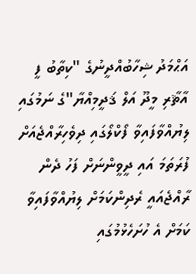އަޙްމަދު ޝިހާބުއްދީނުގެ "ކިތާބު ފީ އާޘާރި މީދޫ އަލް ޤަދީމިއްޔާ"ގެ ނަމުގައި ލިޔުއްވާފައިވާ ފޯކްލޯގައި ދިވެހިރާއްޖެއަށް ފުރަތަމަ އައި ދީވީންނަށް ފަހު ދެން ރާއްޖެއައީ ރެދިންކަމަށް ލިޔުއްވާފައިވާ ކަމަށް އެ ހުށަހެޅުމުގައި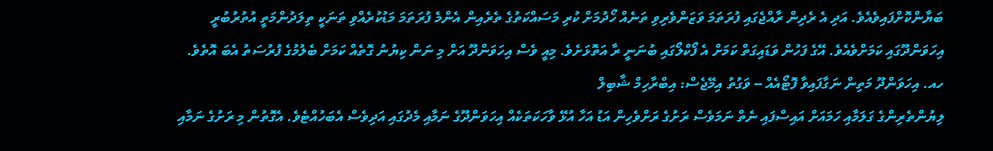ބަޔާންކޮށްފައިވެއެވެ. އަދި އެ ރެދިން ރާއްޖެގައި ފުރަތަމަ ވަޒަންވެރިވި ތަނެއް ހޯދުމަށް ކުރި މަސައްކަތުގެ ތެރެއިން އެންމެ ފުރަތަމަ މަޑުކުރެއްވި ތަނަކީ ތިލަދުންމަތީ އުތުރުބުރީ އިހަވަންދޫގައި ކަމަށްވެއެވެ. އޭގެ ފަހުން ވަޑައިގަތް ކަމަށް އެ ފޯކްލޯގައި ބުނަނީ ރާ އަތޮޅަށެވެ. މިއީ ވެސް އިހަވަންދޫ އަށް މި ނަން ކިޔުނު ގޮތެއް ކަމަށް ބެލުމުގެ ފުރުސަތު އެބަ އޮތެވެ.
ހއ. އިހަވަންދޫ މަތިން ނަގާފައިވާ ފޮޓޯއެއް -- ވަގުތު އިމޭޖެސް: އިބްރާހިމް ޝާބިލް
ލިޔުންތެރިންގެ ގަލަމާއި ހަމައަށް އައިސްފައި ނެތް ނަމަވެސް ރަށުގެ ރަށްވެހިން އަޑު އަހާ އުޅޭ ވާހަކަތަކެއް އިހަވަންދޫގެ ނަމާއި މެދުގައި އަދިވެސް އެބަހުއްޓެވެ. އެގޮތުން މި ރަށުގެ ނަމާއި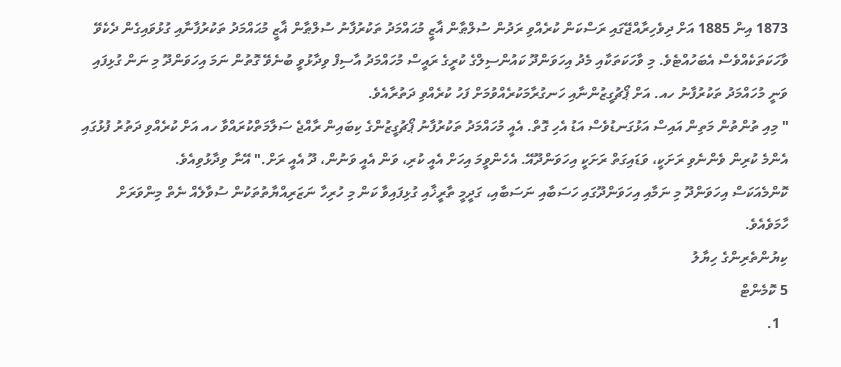1873 އިން 1885 އަށް ދިވެހިރާއްޖޭގައި ރަސްކަން ކުރެއްވި ރަދުން ސުލްޠާން ޣާޒީ މުޙައްމަދު ތަކުރުފާނު ސުލްޠާން ޣާޒީ މުޙައްމަދު ތަކުރުފާނާއި ގުޅުވައިގެން ދެކެވޭ ވާހަކަތަކެއްވެސް އެބަހުއްޓެވެ. މި ވާހަކަތަކާއި މެދު އިހަވަންދޫ ކައުންސިލްގެ ކުރީގެ ރައީސް މުހައްމަދު އާސިފް ވިދާޅުވީ ބުނެވޭ ގޮތުން ނަމަ އިހަވަންދޫ މި ނަން ގުޅިފައި ވަނީ މުހައްމަދު ތަކުރުފާނު ހއ. އަށް ޕޯޗުގީޒުންނާއި ހަނގުރާމަކުރެއްވުމަށް ފަހު ކުރެއްވި ދަތުރާއެވެ.
" މިއި ތުންތުން މަތިން އައިސް އަޅުގަނޑުވެސް އަޑު އެހި ގޮތް. އެއީ މުހައްމަދު ތަކުރުފާނު ޕޯޗުގީޒުންގެ ކިބައިން ރާއްޖެ ސަލާމަތްކުރައްވާ ހއ އަށް ކުރެއްވި ދަތުރު ފުޅުގައި އެންމެ ކުރިން ވެންނެވި ރަށަކީ، ވަޑައިގަތް ރަށަކީ އިހަވަންދޫއޭ. އެހެންވީމަ އިހަށް އެއީ ކުރި، ވަން އެއީ ވަނުން، ދޫ އެއީ ރަށް." އޭނާ ވިދާޅުވިއެވެ.
ކޮންމެއަކަސް އިހަވަންދޫ މި ނަމާއި އިހަވަންދޫގައި ހަސަބާއި ނަސަބާއި، ގަދީމީ ތާރީޚާއި ގުޅިފައިވާ ކަން މި ހުރިހާ ނަޒަރިއްޔާތުތަކުން ސުވާލެއް ނެތް މިންވަރަށް ހާމަވެއެވެ.
ކިޔުންތެރިންގެ ހިޔާލު
5 ކޮމެންޓް
  1.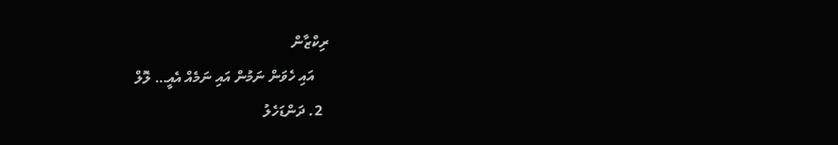ރިކްޒާން
    އައި ހެވަން ނަމުން އައި ނަމެއް އެއީ… ލޮލް
  2. ދަންޑަހެލު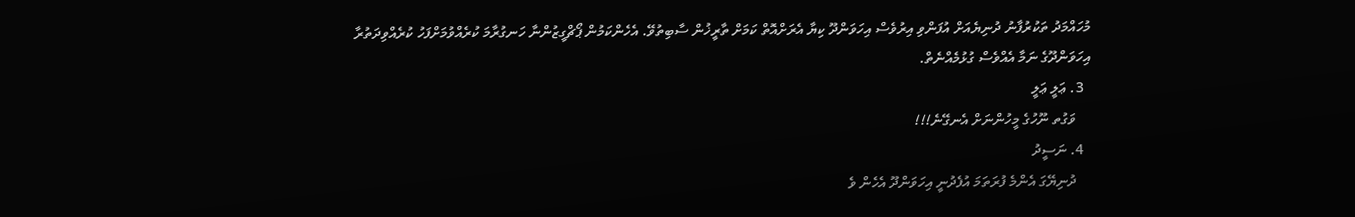މުހައްމަދު ތަކުރުފާނު ދުނިޔެއަށް އުފަންވި އިރުވެސް އިހަވަންދޫ ކިޔާ އެރަށްއޮތް ކަމަށް ތާރީޚުން ސާބިތުވޭ. އެހެންކަމުން ޕޯޗްގީޒުންނާ ހަނގުރާމަ ކުރެއްވުމަށްފަހު ކުރެއްވިދަތުރާ އިހަވަންދޫގެ ނަމާ އެއްވެސް ގުޅުމެއްނެތް.
  3. ޢަލީ ޢަލީ
    ވަގުތ ނޫހުގެ މީހުންނަށް އެނގޭނެ!!!
  4. ނަސީދު
    ދުނިޔޭގަ އެންމެ ފުރަތަމަ އުފެދުނީ އިހަވަންދޫ އެހެން ވެ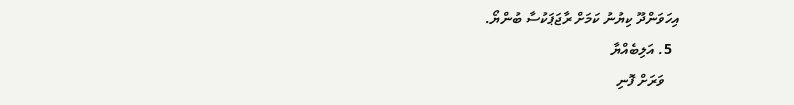އިހަވަންދޫ ކިޔުނު ކަމަށް ރާޖަޕަކުސާ ބުންޔޯ.
  5. އަލިބެއްޔާ
    ވަރަށް ފޮނި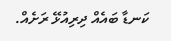ކަނޑާ ބައެއް ދިރިއުޅޭ ރަށެއް.